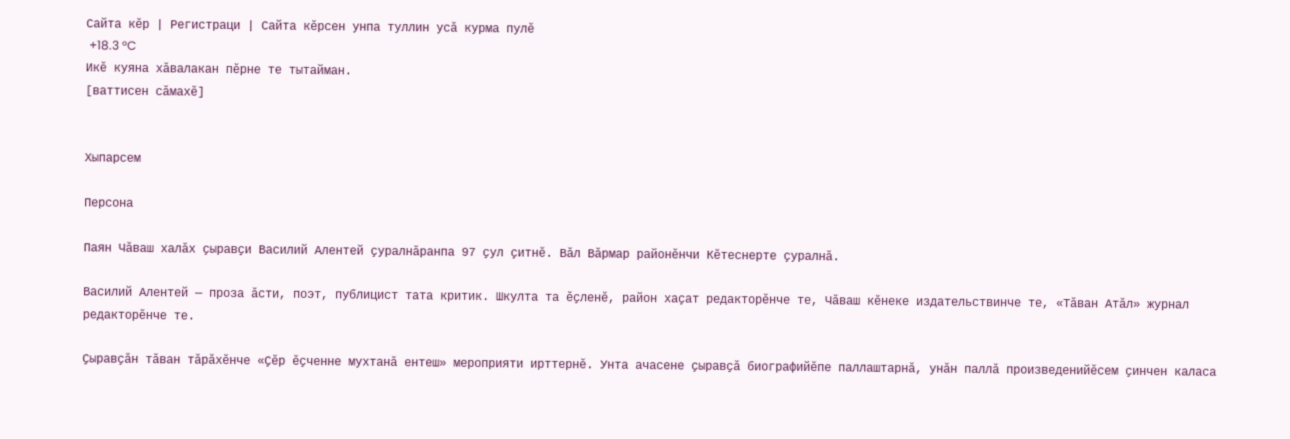Сайта кӗр | Регистраци | Сайта кӗрсен унпа туллин усӑ курма пулӗ
 +18.3 °C
Икӗ куяна хӑвалакан пӗрне те тытайман.
[ваттисен сӑмахӗ]


Хыпарсем

Персона

Паян Чӑваш халӑх ҫыравҫи Василий Алентей ҫуралнӑранпа 97 ҫул ҫитнӗ. Вӑл Вӑрмар районӗнчи Кӗтеснерте ҫуралнӑ.

Василий Алентей — проза ӑсти, поэт, публицист тата критик. Шкулта та ӗҫленӗ, район хаҫат редакторӗнче те, Чӑваш кӗнеке издательствинче те, «Тӑван Атӑл» журнал редакторӗнче те.

Ҫыравҫӑн тӑван тӑрӑхӗнче «Ҫӗр ӗҫченне мухтанӑ ентеш» мероприяти ирттернӗ. Унта ачасене ҫыравҫӑ биографийӗпе паллаштарнӑ, унӑн паллӑ произведенийӗсем ҫинчен каласа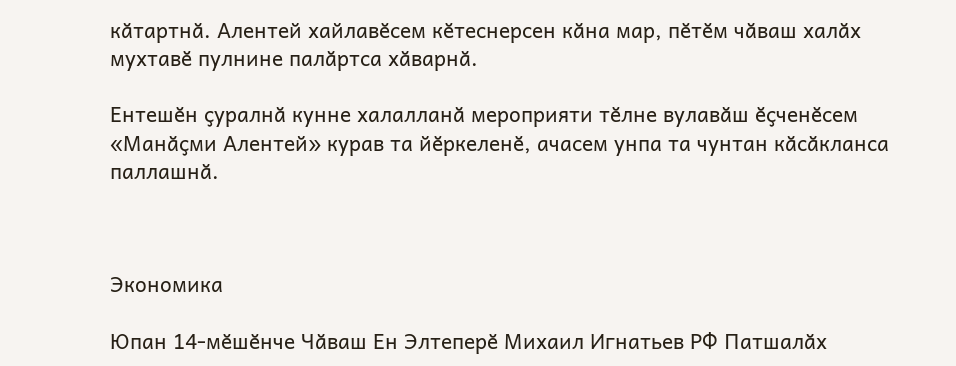кӑтартнӑ. Алентей хайлавӗсем кӗтеснерсен кӑна мар, пӗтӗм чӑваш халӑх мухтавӗ пулнине палӑртса хӑварнӑ.

Ентешӗн ҫуралнӑ кунне халалланӑ мероприяти тӗлне вулавӑш ӗҫченӗсем «Манӑҫми Алентей» курав та йӗркеленӗ, ачасем унпа та чунтан кӑсӑкланса паллашнӑ.



Экономика

Юпан 14-мӗшӗнче Чӑваш Ен Элтеперӗ Михаил Игнатьев РФ Патшалӑх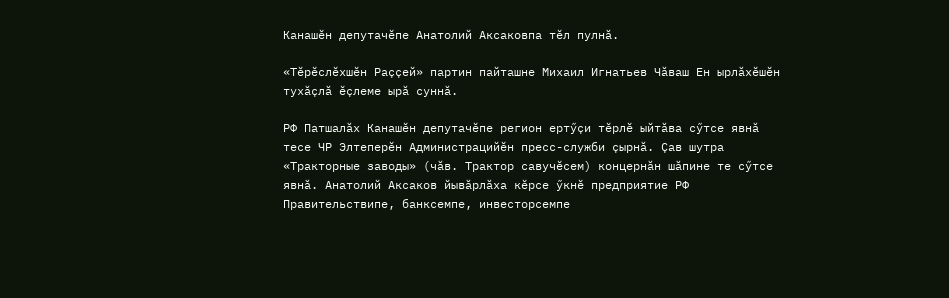Канашӗн депутачӗпе Анатолий Аксаковпа тӗл пулнӑ.

«Тӗрӗслӗхшӗн Раҫҫей» партин пайташне Михаил Игнатьев Чӑваш Ен ырлӑхӗшӗн тухӑҫлӑ ӗҫлеме ырӑ суннӑ.

РФ Патшалӑх Канашӗн депутачӗпе регион ертӳҫи тӗрлӗ ыйтӑва сӳтсе явнӑ тесе ЧР Элтеперӗн Администрацийӗн пресс-служби ҫырнӑ. Ҫав шутра «Тракторные заводы» (чӑв. Трактор савучӗсем) концернӑн шӑпине те сӳтсе явнӑ. Анатолий Аксаков йывӑрлӑха кӗрсе ӳкнӗ предприятие РФ Правительствипе, банксемпе, инвесторсемпе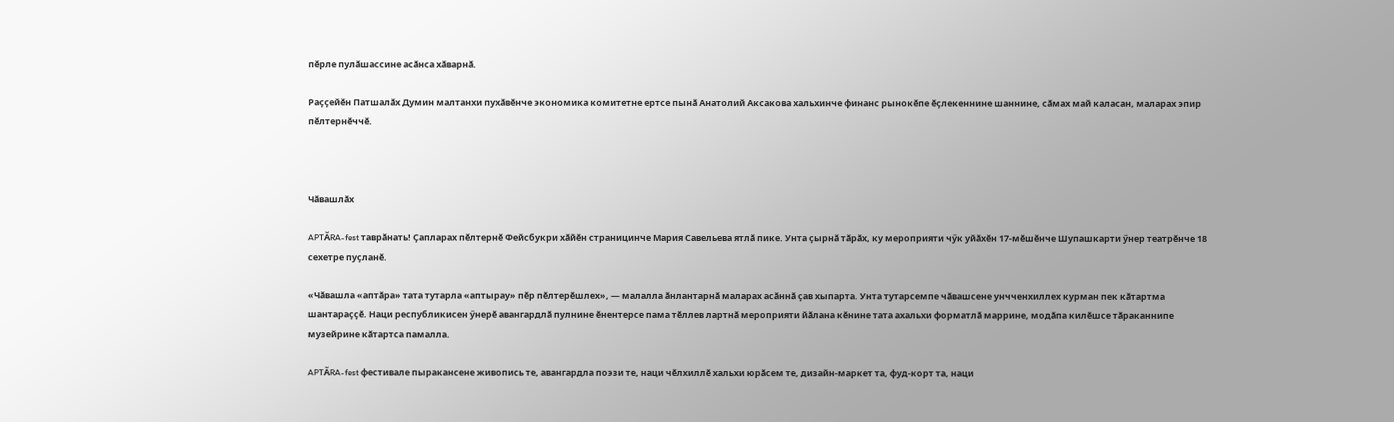пӗрле пулӑшассине асӑнса хӑварнӑ.

Раҫҫейӗн Патшалӑх Думин малтанхи пухӑвӗнче экономика комитетне ертсе пынӑ Анатолий Аксакова хальхинче финанс рынокӗпе ӗҫлекеннине шаннине, сӑмах май каласан, маларах эпир пӗлтернӗччӗ.



Чӑвашлӑх

APTӐRA-fest таврӑнать! Ҫапларах пӗлтернӗ Фейсбукри хӑйӗн страницинче Мария Савельева ятлӑ пике. Унта ҫырнӑ тӑрӑх, ку мероприяти чӳк уйӑхӗн 17-мӗшӗнче Шупашкарти ӳнер театрӗнче 18 сехетре пуҫланӗ.

«Чӑвашла «аптӑра» тата тутарла «аптырау» пӗр пӗлтерӗшлех», — малалла ӑнлантарнӑ маларах асӑннӑ ҫав хыпарта. Унта тутарсемпе чӑвашсене унчченхиллех курман пек кӑтартма шантараҫҫӗ. Наци республикисен ӳнерӗ авангардлӑ пулнине ӗнентерсе пама тӗллев лартнӑ мероприяти йӑлана кӗнине тата ахальхи форматлӑ маррине, модӑпа килӗшсе тӑраканнипе музейрине кӑтартса памалла.

APTӐRA-fest фестивале пыракансене живопись те, авангардла поэзи те, наци чӗлхиллӗ хальхи юрӑсем те, дизайн-маркет та, фуд-корт та, наци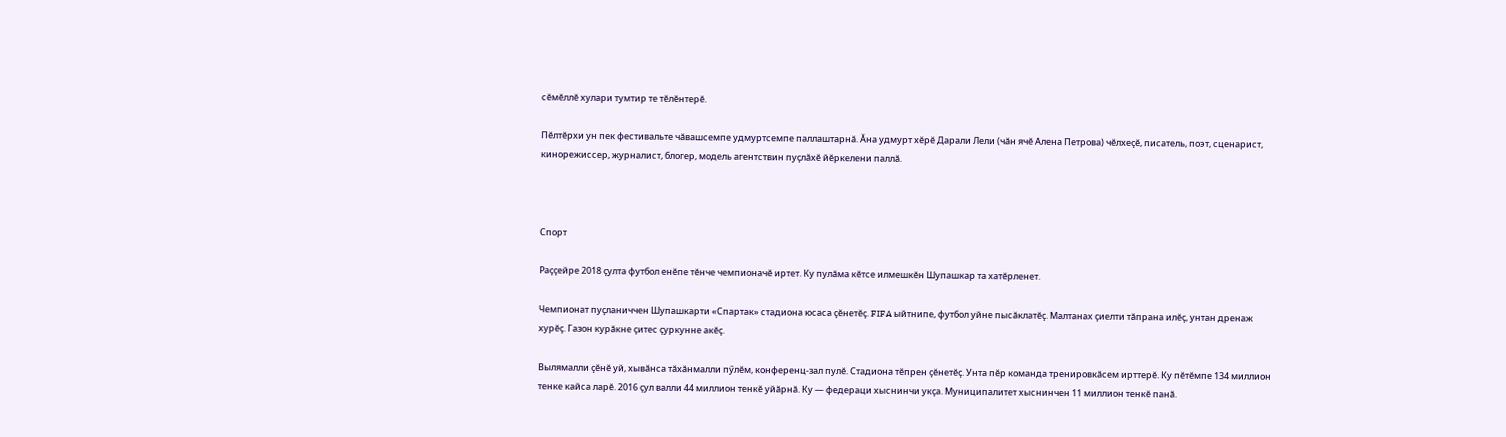сӗмӗллӗ хулари тумтир те тӗлӗнтерӗ.

Пӗлтӗрхи ун пек фестивальте чӑвашсемпе удмуртсемпе паллаштарнӑ. Ӑна удмурт хӗрӗ Дарали Лели (чӑн ячӗ Алена Петрова) чӗлхеҫӗ, писатель, поэт, сценарист, кинорежиссер, журналист, блогер, модель агентствин пуҫлӑхӗ йӗркелени паллӑ.



Спорт

Раҫҫейре 2018 ҫулта футбол енӗпе тӗнче чемпионачӗ иртет. Ку пулӑма кӗтсе илмешкӗн Шупашкар та хатӗрленет.

Чемпионат пуҫланиччен Шупашкарти «Спартак» стадиона юсаса ҫӗнетӗҫ. FIFA ыйтнипе, футбол уйне пысӑклатӗҫ. Малтанах ҫиелти тӑпрана илӗҫ, унтан дренаж хурӗҫ. Газон курӑкне ҫитес ҫуркунне акӗҫ.

Вылямалли ҫӗнӗ уй, хывӑнса тӑхӑнмалли пӳлӗм, конференц-зал пулӗ. Стадиона тӗпрен ҫӗнетӗҫ. Унта пӗр команда тренировкӑсем ирттерӗ. Ку пӗтӗмпе 134 миллион тенке кайса ларӗ. 2016 ҫул валли 44 миллион тенкӗ уйӑрнӑ. Ку — федераци хыснинчи укҫа. Муниципалитет хыснинчен 11 миллион тенкӗ панӑ.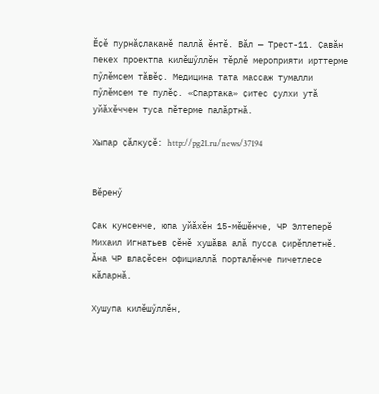Ӗҫӗ пурнӑҫлаканӗ паллӑ ӗнтӗ. Вӑл — Трест-11. Ҫавӑн пекех проектпа килӗшӳллӗн тӗрлӗ мероприяти ирттерме пӳлӗмсем тӑвӗҫ. Медицина тата массаж тумалли пӳлӗмсем те пулӗҫ. «Спартака» ҫитес ҫулхи утӑ уйӑхӗччен туса пӗтерме палӑртнӑ.

Хыпар ҫӑлкуҫӗ: http://pg21.ru/news/37194


Вӗренӳ

Ҫак кунсенче, юпа уйӑхӗн 15-мӗшӗнче, ЧР Элтеперӗ Михаил Игнатьев ҫӗнӗ хушӑва алӑ пусса ҫирӗплетнӗ. Ӑна ЧР влаҫӗсен официаллӑ порталӗнче пичетлесе кӑларнӑ.

Хушупа килӗшӳллӗн,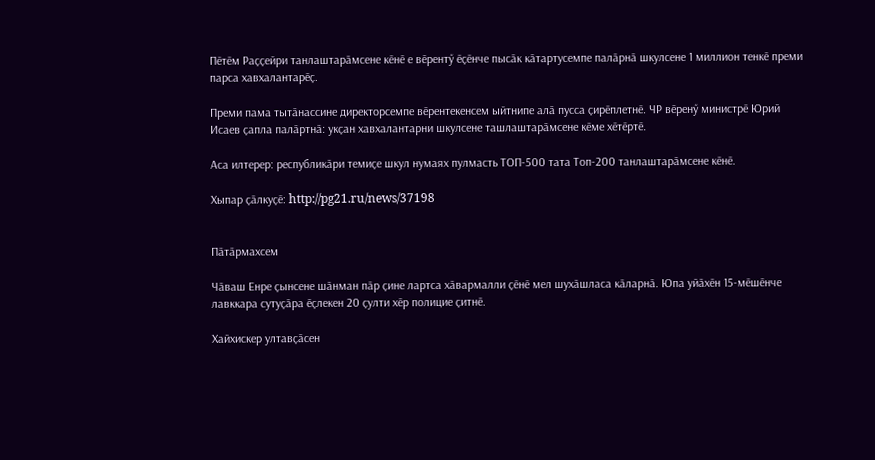Пӗтӗм Раҫҫейри танлаштарӑмсене кӗнӗ е вӗрентӳ ӗҫӗнче пысӑк кӑтартусемпе палӑрнӑ шкулсене 1 миллион тенкӗ преми парса хавхалантарӗҫ.

Преми пама тытӑнассине директорсемпе вӗрентекенсем ыйтнипе алӑ пусса ҫирӗплетнӗ. ЧР вӗренӳ министрӗ Юрий Исаев ҫапла палӑртнӑ: укҫан хавхалантарни шкулсене ташлаштарӑмсене кӗме хӗтӗртӗ.

Аса илтерер: республикӑри темиҫе шкул нумаях пулмасть ТОП-500 тата Топ-200 танлаштарӑмсене кӗнӗ.

Хыпар ҫӑлкуҫӗ: http://pg21.ru/news/37198


Пӑтӑрмахсем

Чӑваш Енре ҫынсене шӑнман пӑр ҫине лартса хӑвармалли ҫӗнӗ мел шухӑшласа кӑларнӑ. Юпа уйӑхӗн 15-мӗшӗнче лавккара сутуҫӑра ӗҫлекен 20 ҫулти хӗр полицие ҫитнӗ.

Хайхискер ултавҫӑсен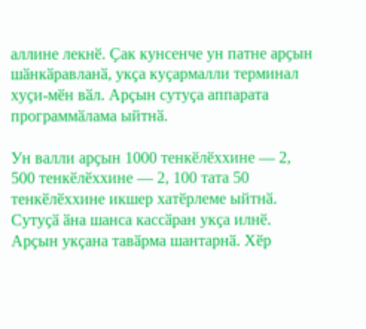аллине лекнӗ. Ҫак кунсенче ун патне арҫын шӑнкӑравланӑ, укҫа куҫармалли терминал хуҫи-мӗн вӑл. Арҫын сутуҫа аппарата программӑлама ыйтнӑ.

Ун валли арҫын 1000 тенкӗлӗххине — 2, 500 тенкӗлӗххине — 2, 100 тата 50 тенкӗлӗххине икшер хатӗрлеме ыйтнӑ. Сутуҫӑ ӑна шанса кассӑран укҫа илнӗ. Арҫын укҫана тавӑрма шантарнӑ. Хӗр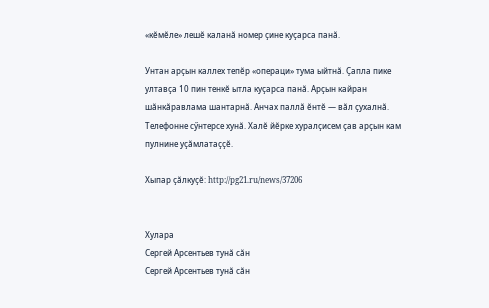«кӗмӗле» лешӗ каланӑ номер ҫине куҫарса панӑ.

Унтан арҫын каллех тепӗр «операци» тума ыйтнӑ. Ҫапла пике ултавҫа 10 пин тенкӗ ытла куҫарса панӑ. Арҫын кайран шӑнкӑравлама шантарнӑ. Анчах паллӑ ӗнтӗ — вӑл ҫухалнӑ. Телефонне сӳнтерсе хунӑ. Халӗ йӗрке хуралҫисем ҫав арҫын кам пулнине уҫӑмлатаҫҫӗ.

Хыпар ҫӑлкуҫӗ: http://pg21.ru/news/37206


Хулара
Сергей Арсентьев тунӑ сӑн
Сергей Арсентьев тунӑ сӑн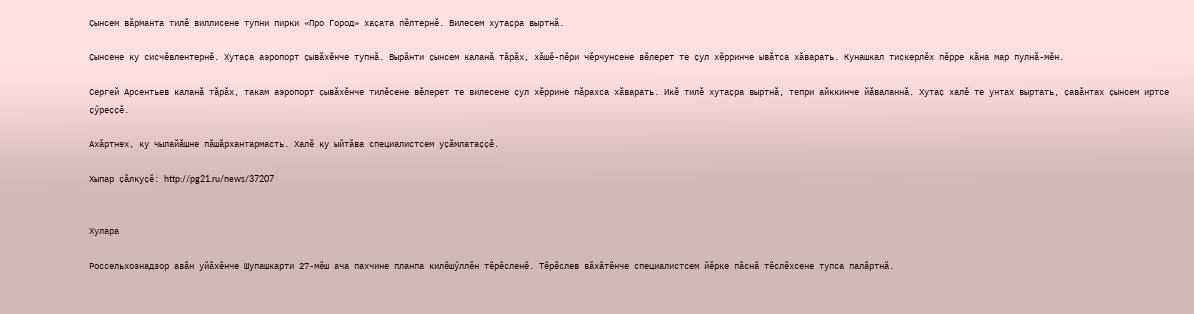Ҫынсем вӑрманта тилӗ виллисене тупни пирки «Про Город» хаҫата пӗлтернӗ. Вилесем хутаҫра выртнӑ.

Ҫынсене ку сисчӗвлентернӗ. Хутаҫа аэропорт ҫывӑхӗнче тупнӑ. Вырӑнти ҫынсем каланӑ тӑрӑх, хӑшӗ-пӗри чӗрчунсене вӗлерет те ҫул хӗрринче ывӑтса хӑварать. Кунашкал тискерлӗх пӗрре кӑна мар пулнӑ-мӗн.

Сергей Арсентьев каланӑ тӑрӑх, такам аэропорт ҫывӑхӗнче тилӗсене вӗлерет те вилесене ҫул хӗррине пӑрахса хӑварать. Икӗ тилӗ хутаҫра выртнӑ, тепри айккинче йӑваланнӑ. Хутаҫ халӗ те унтах выртать, ҫавӑнтах ҫынсем иртсе ҫӳреҫҫӗ.

Ахӑртнех, ку чылайӑшне пӑшӑрхантармасть. Халӗ ку ыйтӑва специалистсем уҫӑмлатаҫҫӗ.

Хыпар ҫӑлкуҫӗ: http://pg21.ru/news/37207


Хулара

Россельхознадзор авӑн уйӑхӗнче Шупашкарти 27-мӗш ача пахчине планпа килӗшӳллӗн тӗрӗсленӗ. Тӗрӗслев вӑхӑтӗнче специалистсем йӗрке пӑснӑ тӗслӗхсене тупса палӑртнӑ.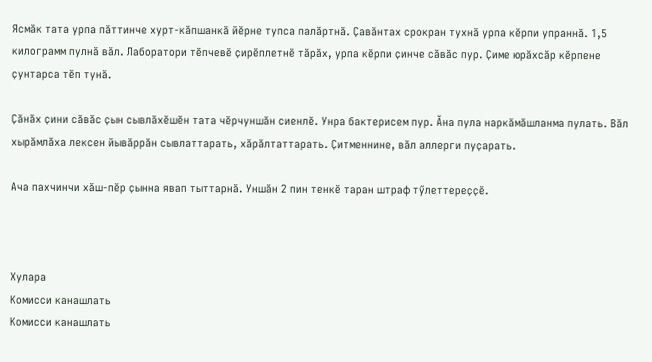Ясмӑк тата урпа пӑттинче хурт-кӑпшанкӑ йӗрне тупса палӑртнӑ. Ҫавӑнтах срокран тухнӑ урпа кӗрпи упраннӑ. 1,5 килограмм пулнӑ вӑл. Лаборатори тӗпчевӗ ҫирӗплетнӗ тӑрӑх, урпа кӗрпи ҫинче сӑвӑс пур. Ҫиме юрӑхсӑр кӗрпене ҫунтарса тӗп тунӑ.

Ҫӑнӑх ҫини сӑвӑс ҫын сывлӑхӗшӗн тата чӗрчуншӑн сиенлӗ. Унра бактерисем пур. Ӑна пула наркӑмӑшланма пулать. Вӑл хырӑмлӑха лексен йывӑррӑн сывлаттарать, хӑрӑлтаттарать. Ҫитменнине, вӑл аллерги пуҫарать.

Ача пахчинчи хӑш-пӗр ҫынна явап тыттарнӑ. Уншӑн 2 пин тенкӗ таран штраф тӳлеттереҫҫӗ.



Хулара
Комисси канашлать
Комисси канашлать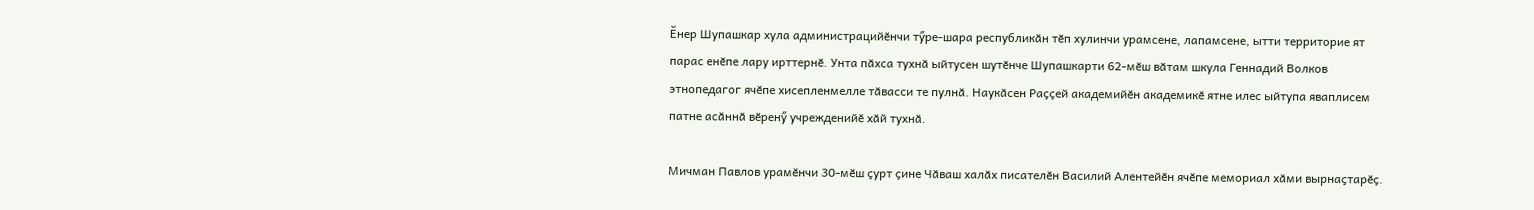Ӗнер Шупашкар хула администрацийӗнчи тӳре-шара республикӑн тӗп хулинчи урамсене, лапамсене, ытти территорие ят парас енӗпе лару ирттернӗ. Унта пӑхса тухнӑ ыйтусен шутӗнче Шупашкарти 62-мӗш вӑтам шкула Геннадий Волков этнопедагог ячӗпе хисепленмелле тӑвасси те пулнӑ. Наукӑсен Раҫҫей академийӗн академикӗ ятне илес ыйтупа яваплисем патне асӑннӑ вӗренӳ учрежденийӗ хӑй тухнӑ.

Мичман Павлов урамӗнчи 30-мӗш ҫурт ҫине Чӑваш халӑх писателӗн Василий Алентейӗн ячӗпе мемориал хӑми вырнаҫтарӗҫ.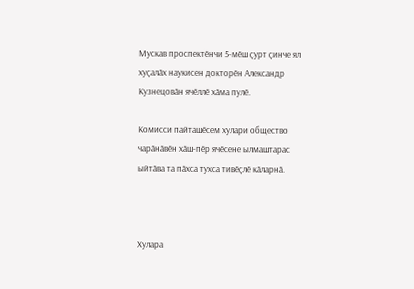Мускав проспектӗнчи 5-мӗш ҫурт ҫинче ял хуҫалӑх наукисен докторӗн Александр Кузнецовӑн ячӗллӗ хӑма пулӗ.

Комисси пайташӗсем хулари общество чарӑнӑвӗн хӑш-пӗр ячӗсене ылмаштарас ыйтӑва та пӑхса тухса тивӗҫлӗ кӑларнӑ.



Хулара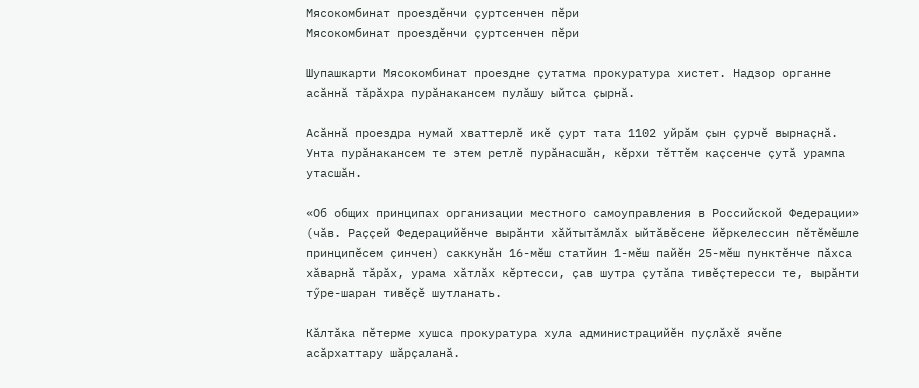Мясокомбинат проездӗнчи ҫуртсенчен пӗри
Мясокомбинат проездӗнчи ҫуртсенчен пӗри

Шупашкарти Мясокомбинат проездне ҫутатма прокуратура хистет. Надзор органне асӑннӑ тӑрӑхра пурӑнакансем пулӑшу ыйтса ҫырнӑ.

Асӑннӑ проездра нумай хваттерлӗ икӗ ҫурт тата 1102 уйрӑм ҫын ҫурчӗ вырнаҫнӑ. Унта пурӑнакансем те этем ретлӗ пурӑнасшӑн, кӗрхи тӗттӗм каҫсенче ҫутӑ урампа утасшӑн.

«Об общих принципах организации местного самоуправления в Российской Федерации» (чӑв. Раҫҫей Федерацийӗнче вырӑнти хӑйтытӑмлӑх ыйтӑвӗсене йӗркелессин пӗтӗмӗшле принципӗсем ҫинчен) саккунӑн 16-мӗш статйин 1-мӗш пайӗн 25-мӗш пунктӗнче пӑхса хӑварнӑ тӑрӑх, урама хӑтлӑх кӗртесси, ҫав шутра ҫутӑпа тивӗҫтересси те, вырӑнти тӳре-шаран тивӗҫӗ шутланать.

Кӑлтӑка пӗтерме хушса прокуратура хула администрацийӗн пуҫлӑхӗ ячӗпе асӑрхаттару шӑрҫаланӑ.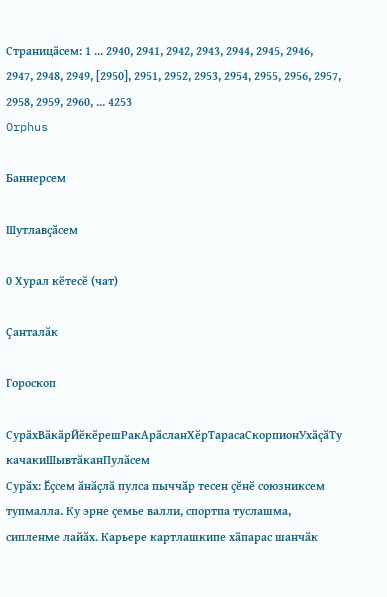Страницӑсем: 1 ... 2940, 2941, 2942, 2943, 2944, 2945, 2946, 2947, 2948, 2949, [2950], 2951, 2952, 2953, 2954, 2955, 2956, 2957, 2958, 2959, 2960, ... 4253
Orphus

Баннерсем

Шутлавҫӑсем

0 Хурал кӗтесӗ (чат)

Ҫанталӑк

Гороскоп

СурӑхВӑкӑрЙӗкӗрешРакАрӑсланХӗрТарасаСкорпионУхӑҫӑТу качакиШывтӑканПулӑсем
Сурӑх: Ӗҫсем ӑнӑҫлӑ пулса пыччӑр тесен ҫӗнӗ союзниксем тупмалла. Ку эрне ҫемье валли, спортпа туслашма, сипленме лайӑх. Карьере картлашкипе хӑпарас шанчӑк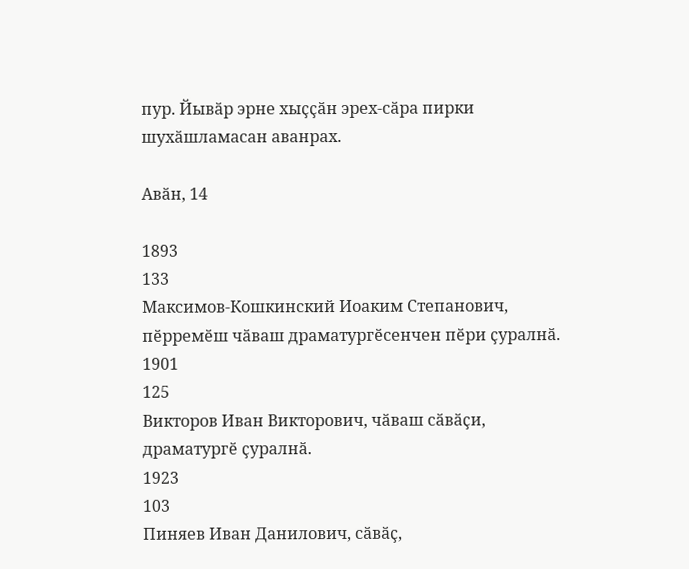пур. Йывӑр эрне хыҫҫӑн эрех-сӑра пирки шухӑшламасан аванрах.

Авӑн, 14

1893
133
Максимов-Кошкинский Иоаким Степанович, пӗрремӗш чӑваш драматургӗсенчен пӗри ҫуралнӑ.
1901
125
Викторов Иван Викторович, чӑваш сӑвӑҫи, драматургӗ ҫуралнӑ.
1923
103
Пиняев Иван Данилович, сӑвӑҫ,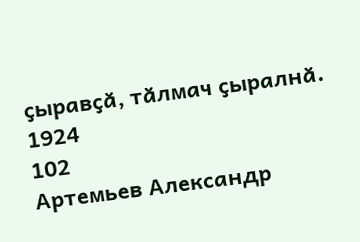ҫыравҫӑ, тӑлмач ҫыралнӑ.
1924
102
Артемьев Александр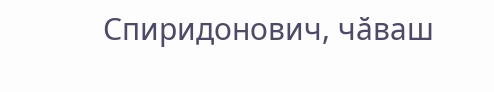Спиридонович, чӑваш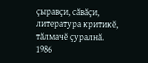ҫыравҫи, сӑвӑҫи, литература критикӗ, тӑлмачӗ ҫуралнӑ.
1986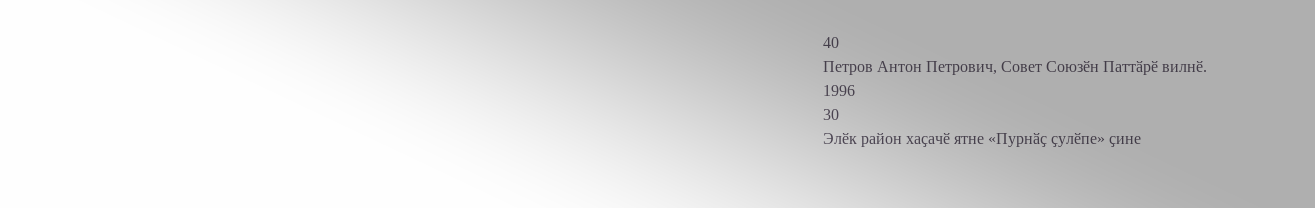40
Петров Антон Петрович, Совет Союзӗн Паттӑрӗ вилнӗ.
1996
30
Элӗк район хаҫачӗ ятне «Пурнӑҫ ҫулӗпе» ҫине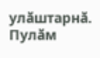улӑштарнӑ.
Пулӑм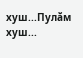хуш...Пулӑм хуш...